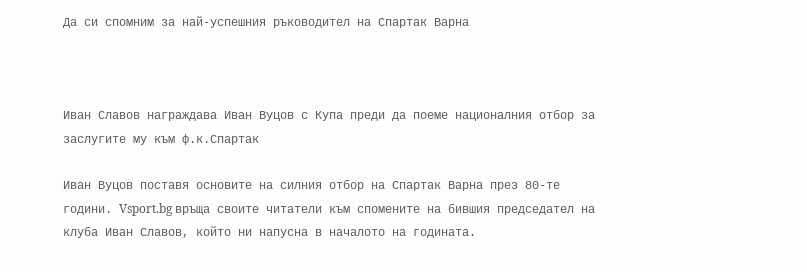Да си спомним за най-успешния ръководител на Спартак Варна



Иван Славов награждава Иван Вуцов с Купа преди да поеме националния отбор за заслугите му към ф.к.Спартак

Иван Вуцов поставя основите на силния отбор на Спартак Варна през 80-те години. Vsport.bg връща своите читатели към спомените на бившия председател на клуба Иван Славов, който ни напусна в началото на годината.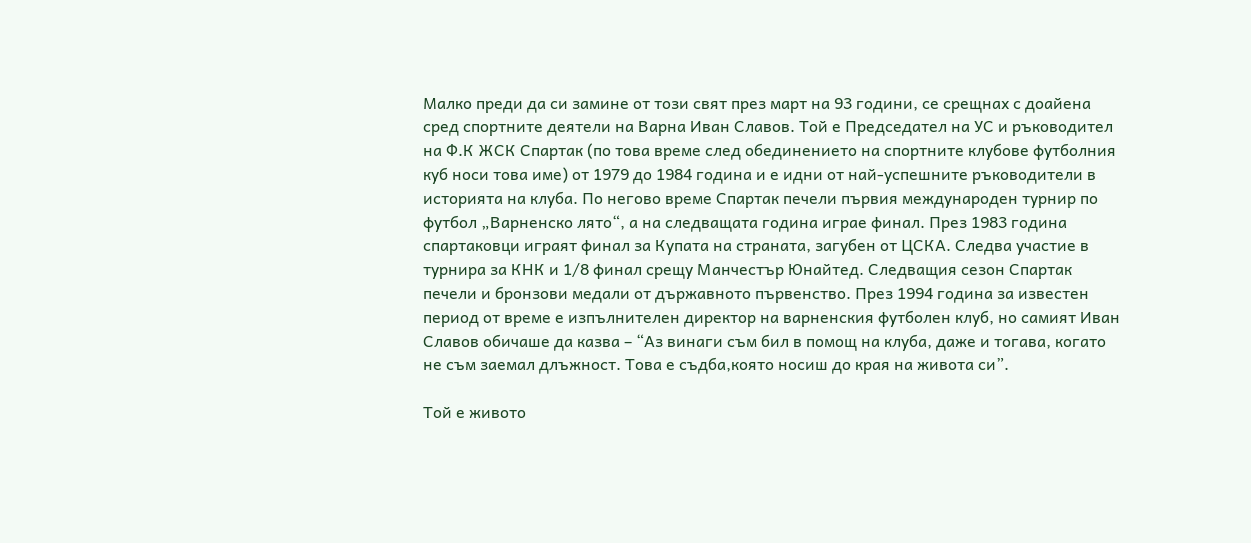Mалко преди да си замине от този свят през март на 93 години, се срещнах с доайена сред спортните деятели на Варна Иван Славов. Той е Председател на УС и ръководител на Ф.К ЖСК Спартак (по това време след обединението на спортните клубове футболния куб носи това име) от 1979 до 1984 година и е идни от най-успешните ръководители в историята на клуба. По негово време Спартак печели първия международен турнир по футбол „Варненско лято“, а на следващата година играе финал. През 1983 година спартаковци играят финал за Купата на страната, загубен от ЦСКА. Следва участие в турнира за КНК и 1/8 финал срещу Манчестър Юнайтед. Следващия сезон Спартак печели и бронзови медали от държавното първенство. През 1994 година за известен период от време е изпълнителен директор на варненския футболен клуб, но самият Иван Славов обичаше да казва – “Аз винаги съм бил в помощ на клуба, даже и тогава, когато не съм заемал длъжност. Това е съдба,която носиш до края на живота си”.

Той е живото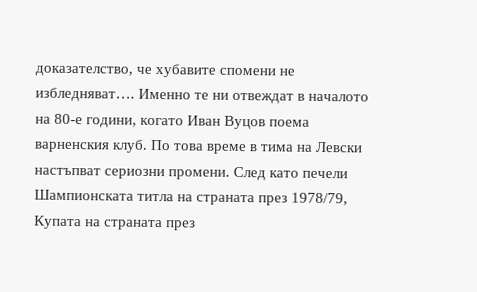доказателство, че хубавите спомени не избледняват…. Именно те ни отвеждат в началото на 80-е години, когато Иван Вуцов поема варненския клуб. По това време в тима на Левски настъпват сериозни промени. След като печели Шампионската титла на страната през 1978/79, Купата на страната през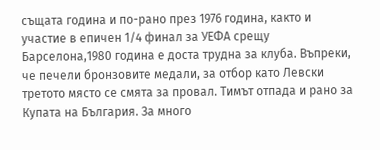същата година и по-рано през 1976 година, както и участие в епичен 1/4 финал за УЕФА срещу Барселона,1980 година е доста трудна за клуба. Въпреки, че печели бронзовите медали, за отбор като Левски третото място се смята за провал. Тимът отпада и рано за Купата на България. За много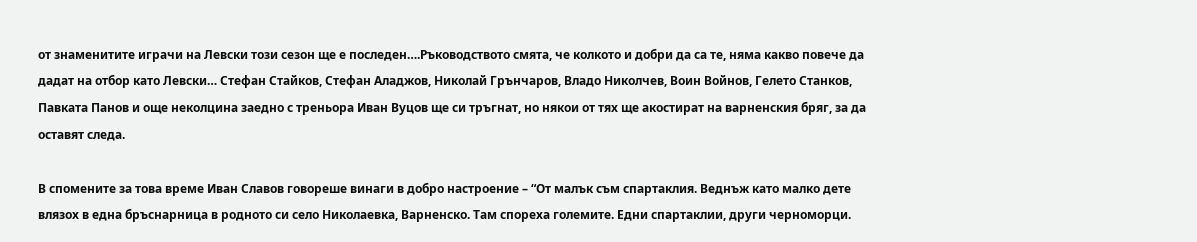от знаменитите играчи на Левски този сезон ще е последен….Ръководството смята, че колкото и добри да са те, няма какво повече да дадат на отбор като Левски… Стефан Стайков, Стефан Аладжов, Николай Грънчаров, Владо Николчев, Воин Войнов, Гелето Станков, Павката Панов и още неколцина заедно с треньора Иван Вуцов ще си тръгнат, но някои от тях ще акостират на варненския бряг, за да оставят следа.

В спомените за това време Иван Славов говореше винаги в добро настроение – “От малък съм спартаклия. Веднъж като малко дете влязох в една бръснарница в родното си село Николаевка, Варненско. Там спореха големите. Едни спартаклии, други черноморци.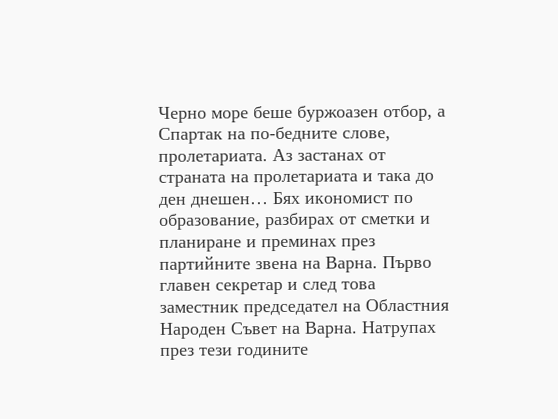Черно море беше буржоазен отбор, а Спартак на по-бедните слове, пролетариата. Аз застанах от страната на пролетариата и така до ден днешен… Бях икономист по образование, разбирах от сметки и планиране и преминах през партийните звена на Варна. Първо главен секретар и след това заместник председател на Областния Народен Съвет на Варна. Натрупах през тези годините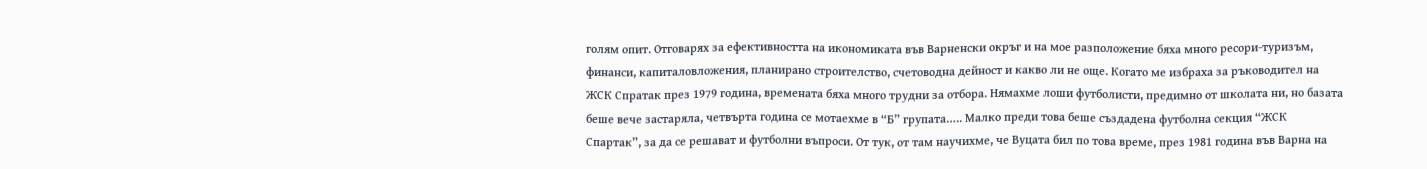голям опит. Отговарях за ефективността на икономиката във Варненски окръг и на мое разположение бяха много ресори-туризъм, финанси, капиталовложения, планирано строителство, счетоводна дейност и какво ли не още. Когато ме избраха за ръководител на ЖСК Спратак през 1979 година, времената бяха много трудни за отбора. Нямахме лоши футболисти, предимно от школата ни, но базата беше вече застаряла, четвърта година се мотаехме в “Б” групата….. Малко преди това беше създадена футболна секция “ЖСК Спартак”, за да се решават и футболни въпроси. От тук, от там научихме, че Вуцата бил по това време, през 1981 година във Варна на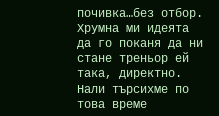почивка…без отбор. Хрумна ми идеята да го поканя да ни стане треньор ей така, директно. Нали търсихме по това време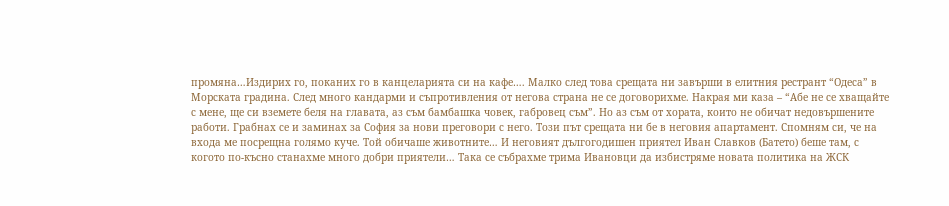промяна…Издирих го, поканих го в канцеларията си на кафе…. Малко след това срещата ни завърши в елитния рестрант “Одеса” в Морската градина. След много кандарми и съпротивления от негова страна не се договорихме. Накрая ми каза – “Абе не се хващайте с мене, ще си вземете беля на главата, аз съм бамбашка човек, габровец съм”. Но аз съм от хората, които не обичат недовършените работи. Грабнах се и заминах за София за нови преговори с него. Този път срещата ни бе в неговия апартамент. Спомням си, че на входа ме посрещна голямо куче. Той обичаше животните… И неговият дългогодишен приятел Иван Славков (Батето) беше там, с когото по-късно станахме много добри приятели… Така се събрахме трима Ивановци да избистряме новата политика на ЖСК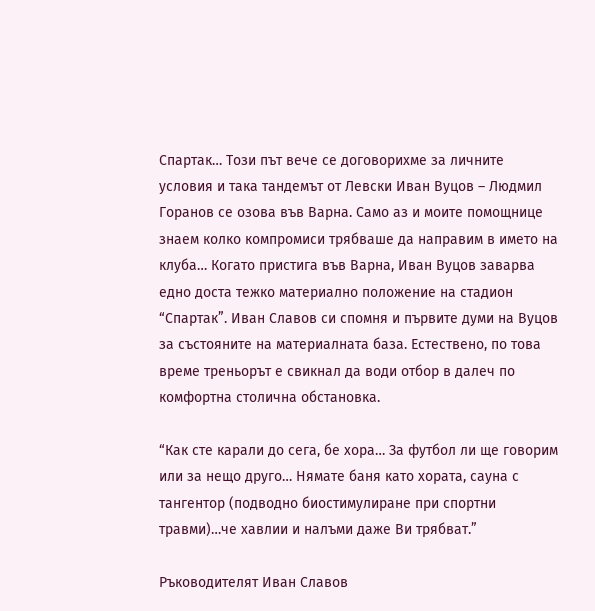Спартак… Този път вече се договорихме за личните условия и така тандемът от Левски Иван Вуцов – Людмил Горанов се озова във Варна. Само аз и моите помощнице знаем колко компромиси трябваше да направим в името на клуба… Когато пристига във Варна, Иван Вуцов заварва едно доста тежко материално положение на стадион “Спартак”. Иван Славов си спомня и първите думи на Вуцов за състояните на материалната база. Eстествено, по това време треньорът е свикнал да води отбор в далеч по комфортна столична обстановка.

“Как сте карали до сега, бе хора… За футбол ли ще говорим или за нещо друго… Нямате баня като хората, сауна с тангентор (подводно биостимулиране при спортни травми)…че хавлии и налъми даже Ви трябват.”

Ръководителят Иван Славов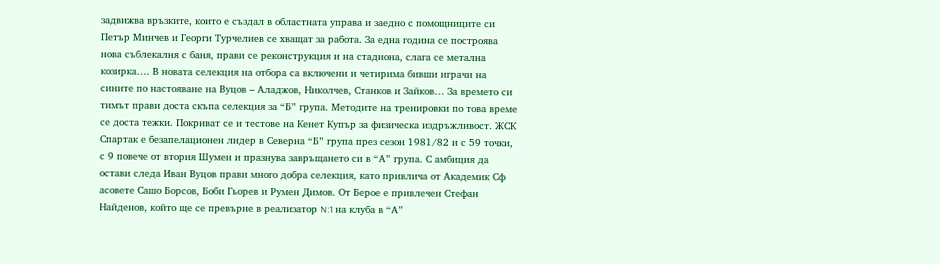задвижва връзките, които е създал в областната управа и заедно с помощниците си Петър Минчев и Георги Турчелиев се хващат за работа. За една година се построява нова съблекалня с баня, прави се реконструкция и на стадиона, слага се метална козирка…. В новата селекция на отбора са включени и четирима бивши играчи на сините по настояване на Вуцов – Аладжов, Николчев, Станков и Зайков… За времето си тимът прави доста скъпа селекция за “Б” група. Методите на тренировки по това време се доста тежки. Покриват се и тестове на Кенет Купър за физическа издръжливост. ЖСК Спартак е безапелационен лидер в Северна “Б” група през сезон 1981/82 и с 59 точки, с 9 повече от втория Шумен и празнува завръщането си в “А” група. С амбиция да остави следа Иван Вуцов прави много добра селекция, като привлича от Академик Сф асовете Сашо Борсов, Боби Гьорев и Румен Димов. От Берое е привлечен Стефан Найденов, който ще се превърне в реализатор N:1 на клуба в “А”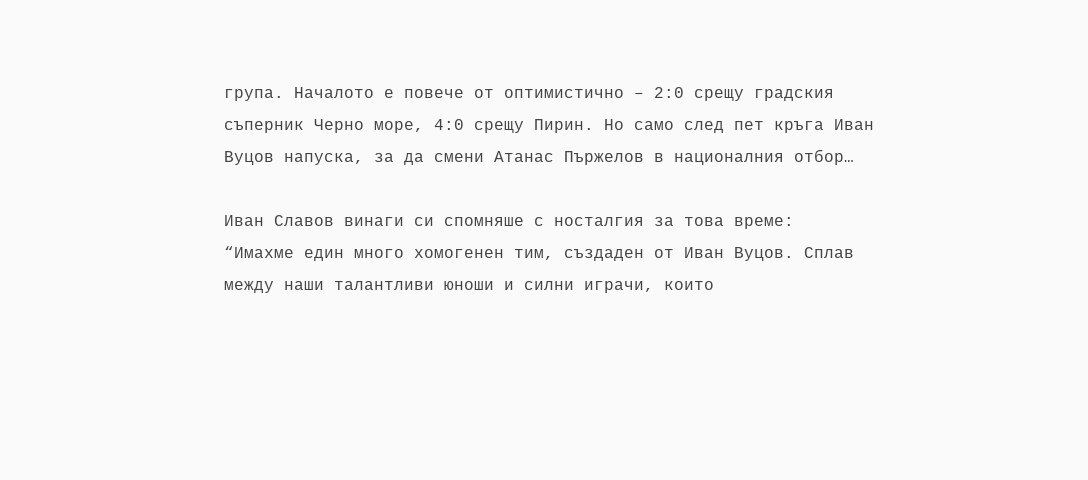група. Началото е повече от оптимистично – 2:0 срещу градския съперник Черно море, 4:0 срещу Пирин. Но само след пет кръга Иван Вуцов напуска, за да смени Атанас Пържелов в националния отбор…

Иван Славов винаги си спомняше с носталгия за това време:
“Имахме един много хомогенен тим, създаден от Иван Вуцов. Сплав между наши талантливи юноши и силни играчи, които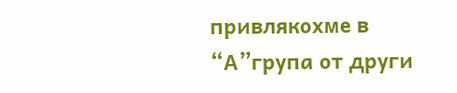привлякохме в “А”група от други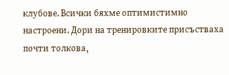клубове. Всички бяхме оптимистимно настроени. Дори на тренировките присъстваха почти толкова,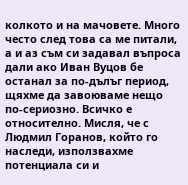колкото и на мачовете. Много често след това са ме питали, а и аз съм си задавал въпроса дали ако Иван Вуцов бе останал за по-дълъг период, щяхме да завоюваме нещо по-сериозно. Всичко е относително. Мисля, че с Людмил Горанов, който го наследи, използвахме потенциала си и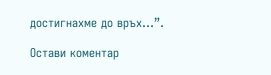достигнахме до връх…”.

Остави коментар